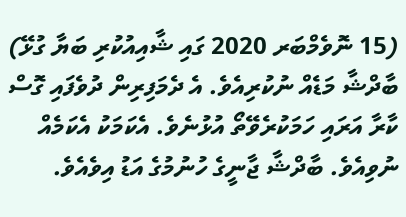(15 ނޮވެމްބަރ 2020 ގައި ޝާއިއުކުރި ބަޔާ ގުޅޭ)
ބާދްޝާ މަޑެއް ނުކުރިއެވެ. އެ ދެމަފިރިން ދުވެފައި ގޮސް ކާރާ އަރައި ހަމަކުރެވޭތޯ އުޅުނެވެ. އެކަމަކު އެކަމެއް ނުވިއެވެ. ބާދްޝާ ޖާނީގެ ހުނުމުގެ އަޑު އިވެއެވެ.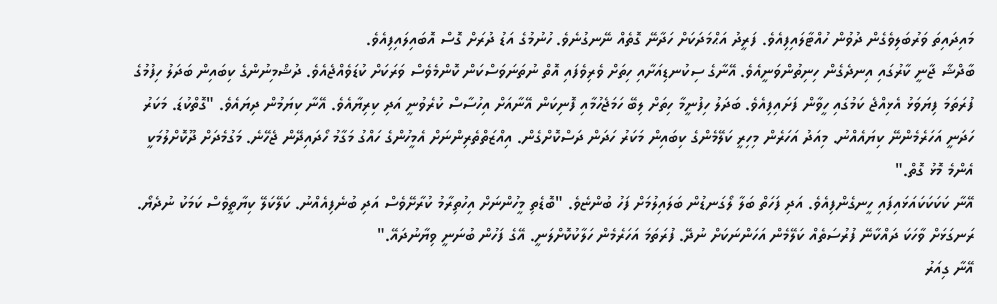މައިދައިތަ ވަރުބަލިވެގެން ދުވުން ހުއްޓާލައިފިއެވެ. ފަރީދު އަޙްމަދަކަށް ހަދާނޭ ގޮތެއް ނޭނގުނެވެ. ހުނުމުގެ އަޑު ދުރަށް ގޮސް އޮބައިލައިފިއެވެ.
ބާދްޝާ ޖާނީ ކާރުގައި އިނދެގެން ހިނިތުންވަނީއެވެ. އޭނާގެ ސިކުނޑިއަށާއި ހިތަށް ވެރިވެފައި އޮތް ނުތަނަވަސްކަން ކޮންމެވެސް ވަރަކަށް ކުޑަވެއްޖެއެވެ. ދުޝްމިނުންގެ ކިބައިން ބަދަލު ހިފުމުގެ ފުރަތަމަ ފިޔަވަޅު އެޅިއްޖެ ކަމުގައި ހީވާން ފަށައިފިއެވެ. ބަދަލު ހިފުނީމާ ހިތަށް ލިބޭ ހަމަޖެހުމާއި ފޮނިކަން އޭނާއަށް އިހުސާސް ކުރެވުނީ އަދި ކިރިޔާއެވެ. އޭނާ ކިޔަމުން ދިޔައެވެ. "ގޮތްކުޑަ. މަކަރު ހަދަނީ އަހަރެމެންނޭ ކިޔައެއްނު. މިއަދު އަހަރެން މިހިރީ ކަލޭމެންގެ ކިބައިން މަކަރު ހަދަން ދަސްކޮށްގެން. އިއްޒަތްތެރިންނަށް އެމީހުންގެ ހައްގު މަގާމު ހޯދައިދޭން ޖެހޭނެ. މަގުމެދަށް ދޫކޮށްލުމަކީ އެންމެ މޮޅު ގޮތް."
އޭނާ ކަކަކަކައަޅައިފައި ހީނގެންފިއެވެ. އަދި ފަހަތް ބަލާ ލޯގަނޑުން ބަލައިލުމަށް ފަހު ބުންޏެވެ. "ބޮޑެތި މީހުންނަށް އިހުތިރާމު ކުރާށޭވެސް އަދި ބުނެފިއެއްނު. ކަލޭކަލޭ ކިޔާތީވެސް ކަމަކު ނުދެޔޯ. ރަނގަޅަށް ވާހަކަ ދައްކާނޭ ފުރުސަތެއް ކަލޭމެން އަހަންނަކަށް ނުދޭ. ފުރަތަމަ އަހަރެމެން ހަލާކުކޮށްލަނީ. އޭގެ ފަހުން ބުނަނީ ވިޔާނުދައޭ."
އޭނާ ގިއަރު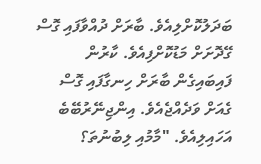ބަދަލުކޮށްލިއެވެ. ބާރަށް ދުއްވާފައި ގޮސް ގޭދޮށަށް މަޑުކޮށްފިއެވެ. ކާރުން ފައިބައިގެން ބާރަށް ހިނގާފައި ގޮސް ގެއަށް ވަދެއްޖެއެވެ. އިންޖިނޭރުބޭބެ އަހައިލިއެވެ. "މާމުއި ލިބުނުތަ؟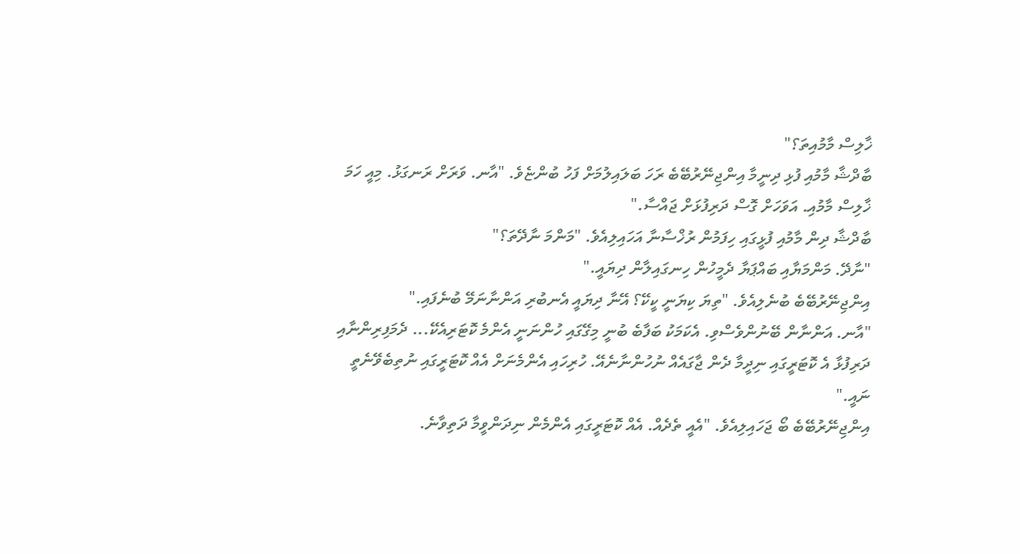ޚާލިސް މާމުއިތަ؟"
ބާދްޝާ މާމުއި ފުޅި ދިނީމާ އިންޖިނޭރުބޭބެ ރަހަ ބަލައިލުމަށް ފަހު ބުންޏެވެ. "އާނ. ވަރަށް ރަނގަޅު. މިއީ ހަމަ ޚާލިސް މާމުއި. އަވަހަށް ގޮސް ދަރިފުޅަށް ޖައްސާ."
ބާދްޝާ ދިން މާމުއި ފުޅީގައި ހިފަމުން ރުޚްސާނާ އަހައިލިއެވެ. "މަންމަ ނާދޭތަ؟"
"ނާދޭ. މަންމަޔާއި ބައްޕަޔާ ދެމީހުން ހިނގައިލާން ދިޔައީ."
އިންޖިނޭރުބޭބެ ބުނެލިއެވެ. "ތިޔަ ކިޔަނީ ކީކޭ؟ އޭނާ ދިޔައީ އެނބުރި އަންނާނަމޭ ބުނެފައި."
"އާނ. އަންނާން ބޭނުންވެސްވި. އެކަމަކު ބަފާބެ ބުނީ މިގޭގައި ހުންނަނީ އެންމެ ކޮޓަރިއެކޭ... ދެމަފިރިންނާއި ދަރިފުޅާ އެ ކޮޓަރީގައި ނިދީމާ ދެން ޖާގައެއް ނުހުންނާނެއޭ. ހުރިހައި އެންމެނަށް އެއް ކޮޓަރީގައި ނުތިބެވޭނެތީ ނައީ."
އިންޖިނޭރުބޭބެ ބޯ ޖަހައިލިއެވެ. "އެއީ ތެދެއް. އެއް ކޮޓަރީގައި އެންމެން ނިދަންވީމާ ދަތިވާނެ.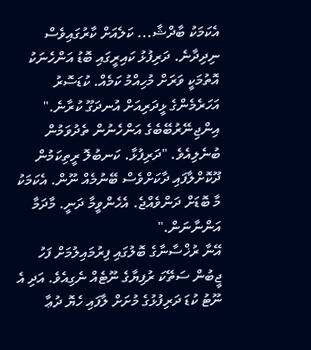އެކަމަކު ބާދްޝާ... ކަލެއަށް ކާރުގައިވެސް ނިދިދާނެ. ދަރިފުޅު ކައިރީގައި ބޮޑު އަންހެނަކު އޮތުމަކީ ވަރަށް މުހިއްމު ކަމެއް. ކުޑަސޮރު އަހަރެމެންގެ ޅީދަރިއަށް އުނދަގޫ ކުރާނެ."
އިންޖިނޭރުބޭބެގެ އަންހެނުން ތެދުވަމުން ބުނެލިއެވެ. "ދަރިފުޅާ. ކަނބުލޮ ރީތިކަމުން ދޫކޮށްލާފައި ދާކަށްވެސް ބޭނުމެއް ނޫން. އެކަމަކު މާ ބޮޑަށް ދަންވެއްޖެ. އެހެންވީމާ ދަނީ. މާދަމާ އަންނާނަން."
އޭނާ ރުޚްސާނާގެ ބޮލުގައި ފިރުމައިލުމަށް ފަހު ޖީބުން ސަތޭކަ ރުފިޔާގެ ނޫޓެއް ނެގިއެވެ. އަދި އެ ނޫޓު ކުޑަ ދަރިފުޅުގެ މުށަށް ލާފައި ހެޔޮ ދުޢާ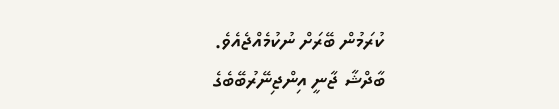ކުރަމުން ބޭރަށް ނުކުމެއްޖެއެވެ.
ބާދްޝާ ޖާނީ އިންޖިނޭރުބޭބެގެ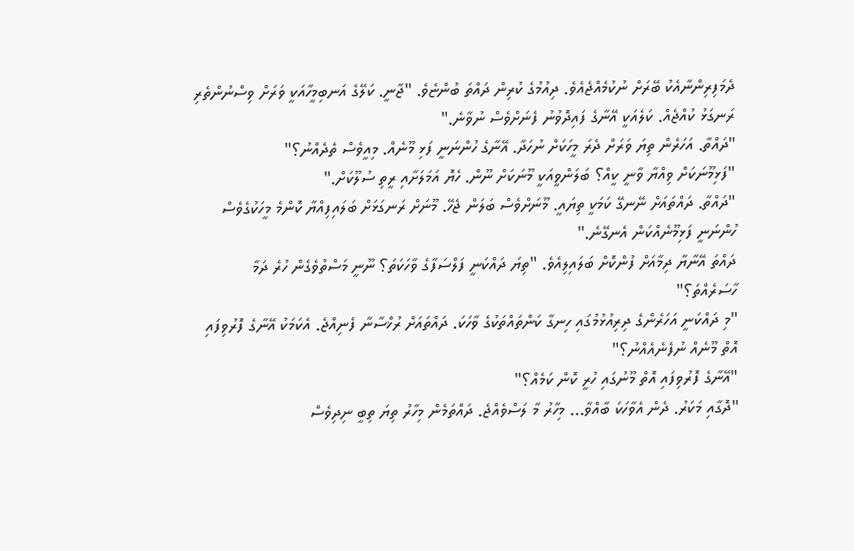ދެމަފިރިންނާއެކު ބޭރަށް ނުކުމެއްޖެއެވެ. ދިއުމުގެ ކުރިން ދައްތަ ބުންޏެވެ. "ޖާނީ. ކަލޭގެ އަނބިމީހާއަކީ ވަރަށް ވިސްނުންތެރި ރަނގަޅު ކުއްޖެއް. ކަލެއަކީ އޭނާގެ ފައިދޮވުނު ފެނަށްވެސް ނުވާނެ."
"ދައްތާ. އަހަރެން ތިޔަ ވަރަށް ދެރަ މީހަކަށް ނުހަދާ. އޭނާގެ ހުންނަނީ ފަޅި މޫނެއް. މިއީވެސް ތެދެއްނު؟"
"ފަޅިމޫނަކަށް ވިއްޔާ ވާނީ ކީއް؟ ބަލަންވީއަކީ މޫނަކަށް ނޫން. ހެޔޮ އަމަލަށާއި ރީތި ސުލޫކަށް."
"ދައްތާ. ދައްތައަށް ނޭނގޭ ކަމަކީ ތިޔައީ. މޫނަށްވެސް ބަލަން ޖެހޭ. މޫނަށް ރަނގަޅަށް ބަލައިފިއްޔާ ކޮންމެ މީހަކުގެވެސް ހުންނަނީ ފަޅިމޫނެއްކަން އެނގޭނެ."
ދައްތަ އޭނާޔާ ދިމާއަށް ފުންކޮށް ބަލައިލިއެވެ. "ތިޔަ ދައްކަނީ ފަލްސަފާގެ ވާހަކަތަ؟ ނޫނީ މަސްތުވެގެން ހުރެ ދަމާ ހާސަރެއްތަ؟"
"މި ދައްކަނީ އަހަރެންގެ ދިރިއުޅުމުގައި ހިނގާ ކަންތައްތަކުގެ ވާހަކަ. ދައްތައަށް ރުޚްސާނާ ފެނިއްޖެ. އެކަމަކު އޭނާގެ ފޮރުވިފައި އޮތް މޫނެއް ނުފެނެއެއްނު؟"
"އޭނާގެ ފޮރުވިފައި އޮތް މޫނުގައި ހުރީ ކޮން ކަމެއް؟"
"ދޮގާއި މަކަރު. ދެން އެވާހަކަ ބާއްވާ... މިހާރު މާ ލަސްވެއްޖެ. ދައްތަމެން މިހާރު ތިޔަ ތިބީ ނިދިވެސް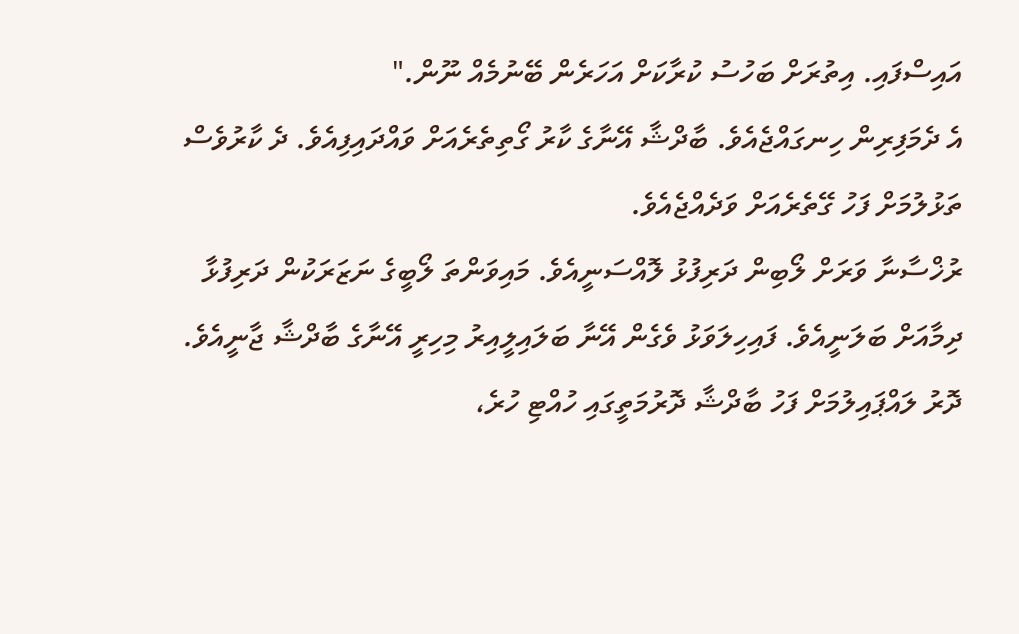އައިސްފައި. އިތުރަށް ބަހުސު ކުރާކަށް އަހަރެން ބޭނުމެއް ނޫން."
އެ ދެމަފިރިން ހިނގައްޖެއެވެ. ބާދްޝާ އޭނާގެ ކާރު ގޯތިތެރެއަށް ވައްދައިފިއެވެ. ދެ ކާރުވެސް ތަޅުލުމަށް ފަހު ގޭތެރެއަށް ވަދެއްޖެއެވެ.
ރުޚްސާނާ ވަރަށް ލޯބިން ދަރިފުޅު ލޮއްސަނީއެވެ. މައިވަންތަ ލޯބީގެ ނަޒަރަކުން ދަރިފުޅާ ދިމާއަށް ބަލަނީއެވެ. ފައިހިލަވަޅު ވެގެން އޭނާ ބަލައިލީއިރު މިހިރީ އޭނާގެ ބާދްޝާ ޖާނީއެވެ. ދޮރު ލައްޕައިލުމަށް ފަހު ބާދްޝާ ދޮރުމަތީގައި ހުއްޓި ހުރެ،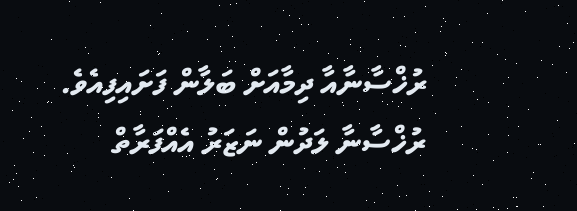ރުޚްސާނާއާ ދިމާއަށް ބަލާން ފަށައިފިއެވެ. ރުޚްސާނާ ލަދުން ނަޒަރު އެއްފަރާތް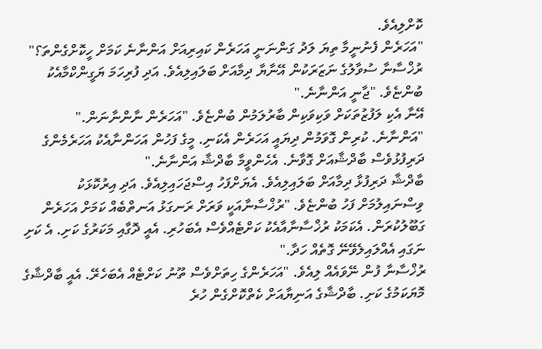ކޮށްލިއެވެ.
"އަހަރެން ފެނުނީމާ ތިޔަ ލަދު ގަންނަނީ އަހަރެން ކައިރިއަށް އަންނާނެ ކަމަށް ހީކޮށްގެންތަ؟"
ރުޚްސާނާ ސުވާލުގެ ނަޒަރަކުން އޭނާޔާ ދިމާއަށް ބަލައިލިއެވެ. އަދި ފުރިހަމަ ޔަގީންކްމާއެކު ބުންޏެވެ. "ޖާނީ އަންނާނެ."
އޭނާ އެކި ލަފުޒުތަކަށް ވަކިވަކިން ބާރުލަމުން ބުންޏެވެ. "އަހަރެން ނާންނާނަން."
"އަންނާނެ. ކުރިން ގޮވަމުން ދިޔައީ އަހަރެން އެކަނި. މީގެ ފަހުން އަހަންނާއެކު އަހަރެމެންގެ ދަރިފުޅުވެސް ބާދްޝާއަށް ގޮވާނެ. އެހެންވީމާ ބާދްޝާ އަންނާނެ."
ބާދްޝާ ދަރިފުޅާ ދިމާއަށް ބަލައިލިއެވެ. އެޔަށްފަހު އިސްޖަހައިލިއެވެ. އަދި އިރުކޮޅަކު ވިސްނައިލުމަށް ފަހު ބުންޏެވެ. "ރުޚްސާނާއަކީ ވަރަށް ރަނގަޅު އަނތްބެއް ކަމަށް އަހަރެން ގަބޫލުކުރަން. އެކަމަކު ރުޚްސާނާއާއެކު ކަށްޓެއްވެސް އެބަހުރި. އެއީ ދޮގާއި މަކަރުގެ ކަށި. އެ ކަށި ނަގައި އެއްލައިލެވޭނޭ ގޮތެއް ހަދާ."
ރުޚްސާނާ ފުން ނޭވައެއް ލިއެވެ. "އަހަރެންގެ ހިތަށްވެސް ތޫނު ކަށްޓެއް އެބަހެރޭ. އެއީ ބާދްޝާގެ މޮޔަކަމުގެ ކަށި. ބާދްޝާގެ އަނިޔާއަށް ކެތްކޮށްގެން ހުރެ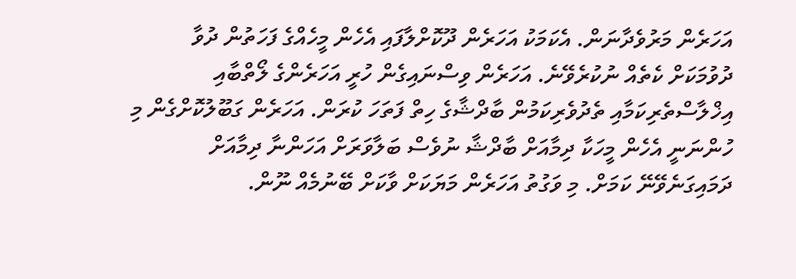އަހަރެން މަރުވެދާނަން. އެކަމަކު އަހަރެން ދޫކޮށްލާފައި އެހެން މީހެއްގެ ފަހަތުން ދުވާ ދުވުމަކަށް ކެތެއް ނުކުރެވޭނެ. އަހަރެން ވިސްނައިގެން ހުރީ އަހަރެންގެ ލޯތްބާއި އިޚްލާސްތެރިކަމާއި ތެދުވެރިކަމުން ބާދްޝާގެ ހިތް ފަތަހަ ކުރަން. އަހަރެން ގަބޫލުކޮށްގެން މި ހުންނަނީ އެހެން މީހަކާ ދިމާއަށް ބާދްޝާ ނުވެސް ބަލާވަރަށް އަހަންނާ ދިމާއަށް ދަމައިގަނެވޭނޭ ކަމަށް. މި ވަގުތު އަހަރެން މަޔަކަށް ވާކަށް ބޭނުމެއް ނޫން.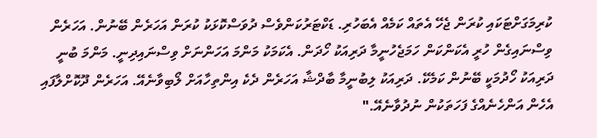ކުރިމަގަށްޓަކައި ކުރަން ޖެހޭ އެތައް ކަމެއް އެބަހުރި. ޑަކްޓަރުކަންވެސް ދުވަސްކޮޅަކު ކުރަން އަހަރެން ބޭނުން. އަހަރެން ވިސްނައިގެން ހުރީ އެކަންކަން ހަމަޖެހުނީމާ ދަރިއަކު ހޯދަން. އެކަމަކު މަންމަ އަހަންނަށް ވިސްނައިދިނީ. މަންމަ ބުނީ ދަރިއަކު ހޯދުމަކީ ބޭނުން ކަމެކޭ. ދަރިއަކު ލިބުނީމާ ބާދްޝާ އަހަރެން ދެކެ އިންތިހާއަށް ލޯބިވާނެއޭ. އަހަރެން ދޫކޮށްލާފައި އެހެން އަންހެނެއްގެ ފަހަތަކުން ނުދުވާނެއޭ."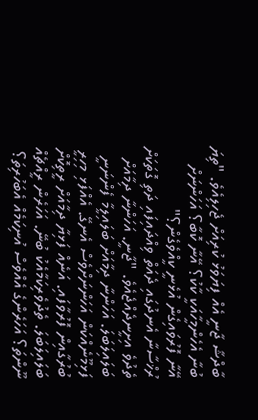ބާދްޝާ ޖާނީ އެއް ފިޔަވަޅު ކުރިއަށް ޖެހިލިއެވެ. "ތިޔަ ބުނާ އެހެންމީހާއަކީ ކާކު؟ އޭނާ ކޮބާ؟ އަހަންނަށް އޭނާ ފޮރުވައިގެން އުޅެނީ ކީއްވެގެން؟"
ރުޚްސާނާ އެނދުގައި ދެއަތް ވިއްދައިފައި ދަތި ގޮތަކަށް ތެދުވެ އިށީނދެއްޖެއެވެ. "ޖާނީ. އަހަންނާ ދިމާއަށް ބަލައިލަބަލަ. އަހަންނާ ދިމާއަށް ބަލައިލީމާ ފެންނަނީ ފަޅިމޫނެއްކަން އަހަންނަށްވެސް އެނގޭ. އެއްފަޅި މިހިރީ ބުރުގާއިން ފޮރުވާފައި. އަނެއް ފަޅިޔާ ދިމާއަށް ރީތިކޮށް ބަލައިލަބަލަ. ތެދުވެރިކަމާއެކު ބުނޭ. އަހަރެން ރީއްޗެއް ނޫންތަ؟ އަހަރެންގެ އެއްވެސް އުނިކަމެއް އެބަހުރިތަ؟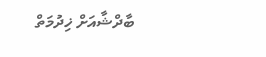ބާދްޝާއަށް ޚިދުމަތް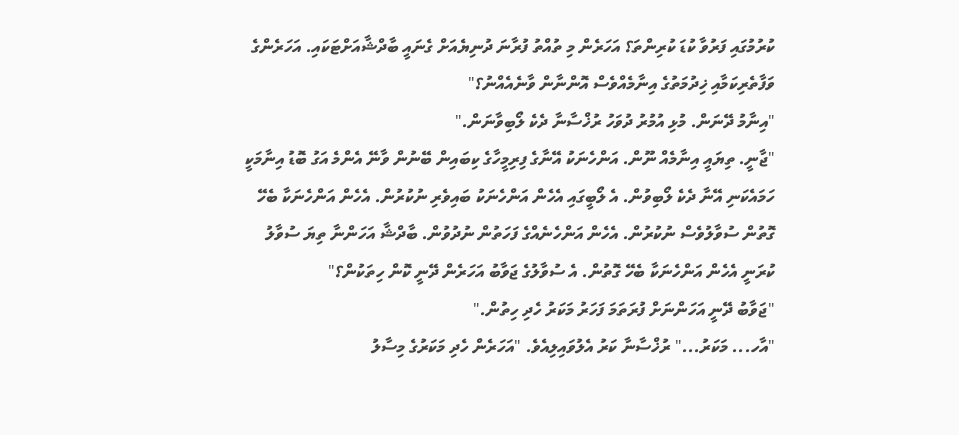ކުރުމުގައި ފަރުވާ ކުޑަ ކުރިންތަ؟ އަހަރެން މި ތުއްތު ފުރާނަ ދުނިޔެއަށް ގެނައީ ބާދްޝާއަށްޓަކައި. އަހަރެންގެ ވަފާތެރިކަމާއި ޚިދުމަތުގެ އިނާމެއްވެސް އޮންނާން ވާނެއެއްނު؟"
"އިނާމު ދޭނަން. މުޅި އުމުރު ދުވަހު ރުޚްސާނާ ދެކެ ލޯބިވާނަން."
"ޖާނީ. ތިޔައީ އިނާމެއް ނޫން. އަންހެނަކު އޭނާގެ ފިރިމީހާގެ ކިބައިން ބޭނުން ވާނޭ އެންމެ އަގު ބޮޑު އިނާމަކީ ހަމައެކަނި އޭނާ ދެކެ ލޯބިވުން. އެ ލޯބީގައި އެހެން އަންހެނަކު ބައިވެރި ނުކުރުން. އެހެން އަންހެނަކާ ބެހޭ ގޮތުން ސުވާލުވެސް ނުކުރުން. އެހެން އަންހެނެއްގެ ފަހަތުން ނުދުވުން. ބާދްޝާ އަހަންނާ ތިޔަ ސުވާލު ކުރަނީ އެހެން އަންހެނަކާ ބެހޭ ގޮތުން. އެ ސުވާލުގެ ޖަވާބު އަހަރެން ދޭނީ ކޮން ހިތަކުން؟"
"ޖަވާބު ދޭނީ އަހަންނަށް ފުރަތަމަ ފަހަރު މަކަރު ހެދި ހިތުން."
"އާހ... މަކަރު..." ރުޚްސާނާ ކަރު އެލުވައިލިއެވެ. "އަހަރެން ހެދި މަކަރުގެ މިސާލު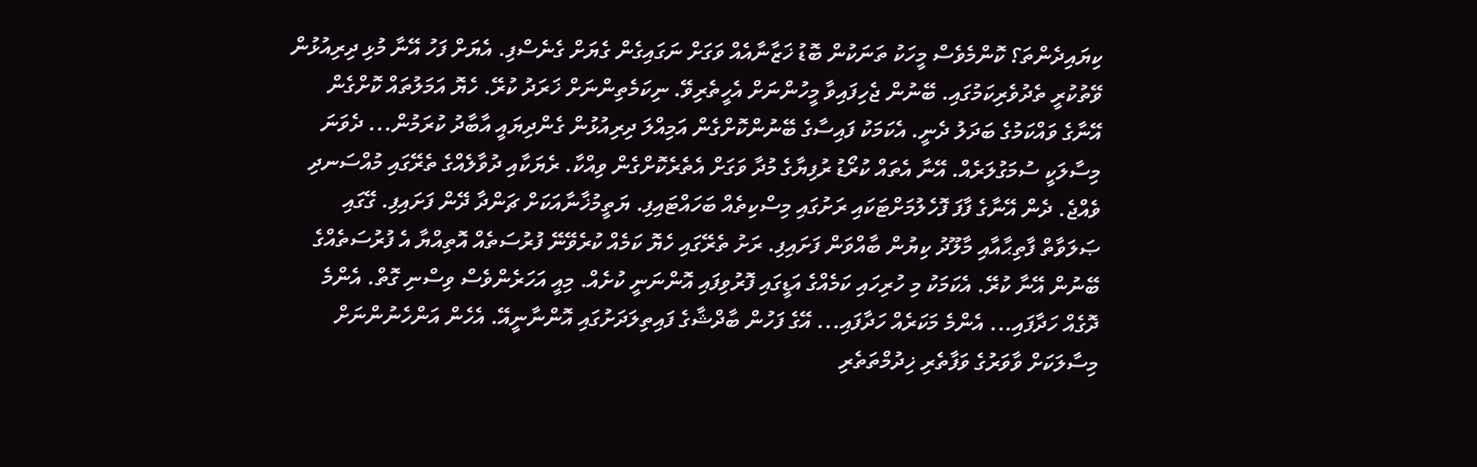ކިޔައިދެންތަ؟ ކޮންމެވެސް މީހަކު ތަނަކުން ބޮޑު ޚަޒާނާއެއް ވަގަށް ނަގައިގެން ގެޔަށް ގެނެސްފި. އެޔަށް ފަހު އޭނާ މުޅި ދިރިއުޅުން ވޭތުކުރީ ތެދުވެރިކަމުގައި. ބޭނުން ޖެހިފައިވާ މީހުންނަށް އެހީތެރިވޭ. ނިކަމެތިންނަށް ޚަރަދު ކުރޭ. ހެޔޮ އަމަލުތައް ކޮށްގެން އޭނާގެ ވައްކަމުގެ ބަދަލު ދެނީ. އެކަމަކު ފައިސާގެ ބޭނުންކޮށްގެން އަމިއްލަ ދިރިއުޅުން ގެންދިޔައީ އާބާދު ކުރަމުން... ދެވަނަ މިސާލަކީ ސުމަގުލަރެއް. އޭނާ އެތައް ކުރޯޑު ރުފިޔާގެ މުދާ ވަގަށް އެތެރެކޮށްގެން ވިއްކާ. ރެޔަކާއި ދުވާލެއްގެ ތެރޭގައި މުއްސަނދި ވެއްޖެ. ދެން އޭނާގެ ފާފަ ފޮހެލުމަށްޓަކައި ރަށުގައި މިސްކިތެއް ބަހައްޓައިފި. ޔަތީމުޚާނާއަކަށް ޗަންދާ ދޭން ފަށައިފި. ގޭގައި ޞަލަވާތް ފާތިޙާއާއި މާލޫދު ކިޔުން ބާއްވަން ފަށައިފި. ރަށު ތެރޭގައި ހެޔޮ ކަމެއް ކުރެވޭނޭ ފުރުސަތެއް އޮތިއްޔާ އެ ފުރުސަތެއްގެ ބޭނުން އޭނާ ކުރޭ. އެކަމަކު މި ހުރިހައި ކަމެއްގެ އަޑީގައި ފޮރުވިފައި އޮންނަނީ ކުށެއް. މިއީ އަހަރެންވެސް ވިސްނި ގޮތް. އެންމެ ދޮގެއް ހަދާފައި... އެންމެ މަކަރެއް ހަދާފައި... އޭގެ ފަހުން ބާދްޝާގެ ފައިތިލަދަށުގައި އޮންނާނީއޭ. އެހެން އަންހެނުންނަށް މިސާލަކަށް ވާވަރުގެ ވަފާތެރި ޚިދުމްތަތެރި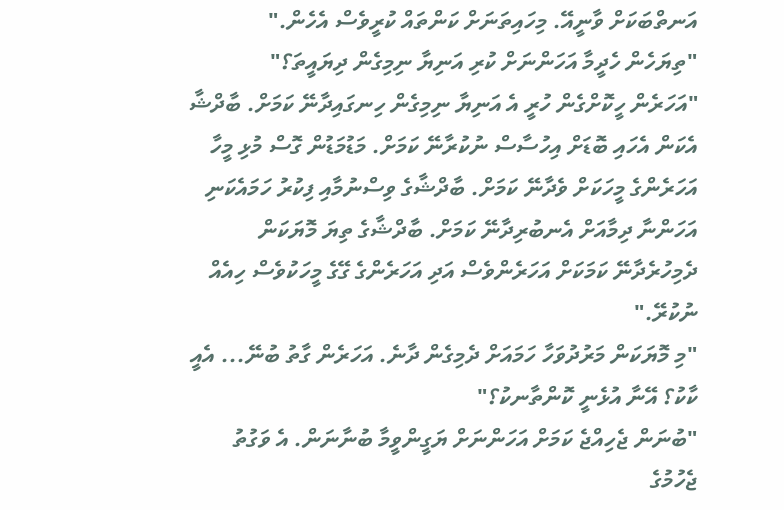އަނތްބަކަށް ވާނީއޭ. މިހައިތަނަށް ކަންތައް ކުރީވެސް އެހެން."
"ތިޔަހެން ހެދީމާ އަހަންނަށް ކުރި އަނިޔާ ނިމިގެން ދިޔައީތަ؟"
"އަހަރެން ހީކޮށްގެން ހުރީ އެ އަނިޔާ ނިމިގެން ހިނގައިދާނޭ ކަމަށް. ބާދްޝާ އެކަން އެހައި ބޮޑަށް އިހުސާސް ނުކުރާނޭ ކަމަށް. މަޑުމަޑުން ގޮސް މުޅި މީހާ އަހަރެންގެ މީހަކަށް ވެދާނޭ ކަމަށް. ބާދްޝާގެ ވިސްނުމާއި ފިކުރު ހަމައެކަނި އަހަންނާ ދިމާއަށް އެނބުރިދާނޭ ކަމަށް. ބާދްޝާގެ ތިޔަ މޮޔަކަން ދެމިހުރެދާނޭ ކަމަކަށް އަހަރެންވެސް އަދި އަހަރެންގެ ގޭގެ މީހަކުވެސް ހިއެއް ނުކުރޭ."
"މި މޮޔަކަން މަރުދުވަހާ ހަމައަށް ދެމިގެން ދާނެ. އަހަރެން ގާތު ބުނޭ... އެއީ ކާކު؟ އޭނާ އުޅެނީ ކޮންތާނކު؟"
"ބުނަން ޖެހިއްޖެ ކަމަށް އަހަންނަށް ޔަގީންވީމާ ބުނާނަން. އެ ވަގުތު ޖެހުމުގެ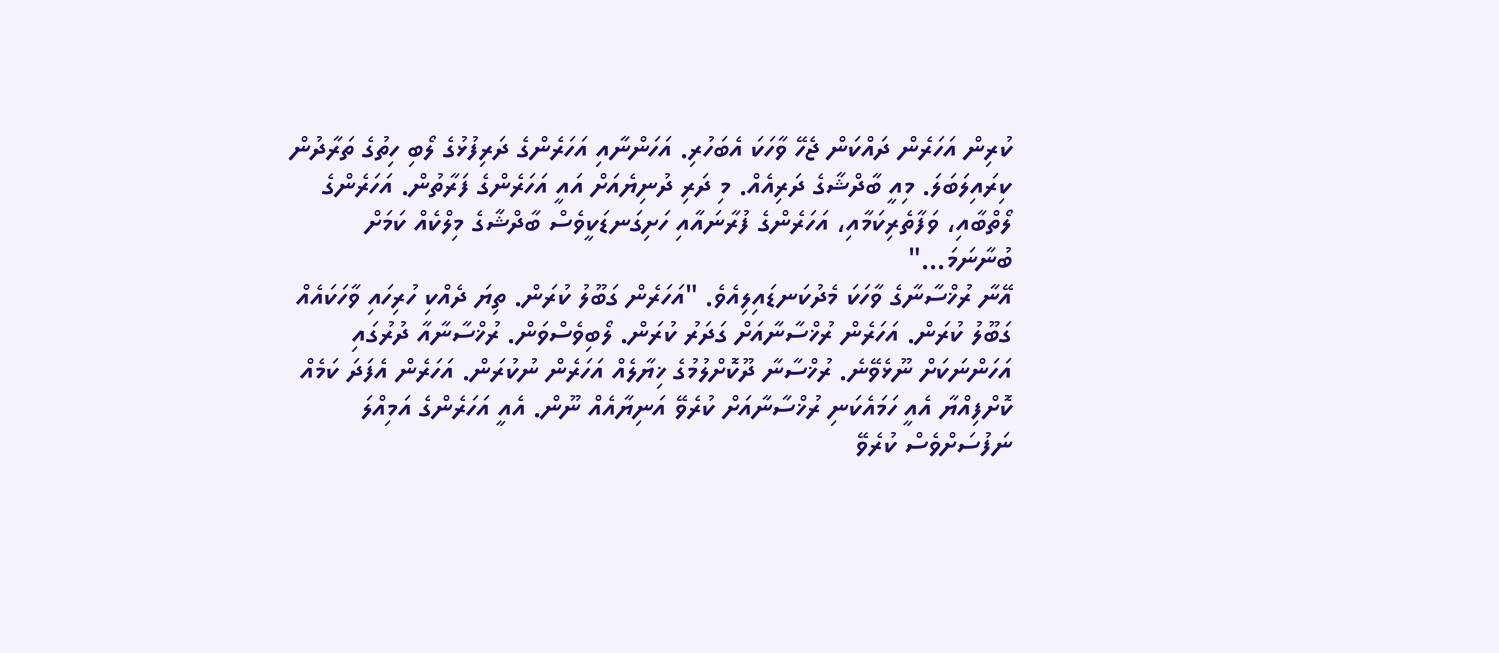ކުރިން އަހަރެން ދައްކަން ޖެހޭ ވާހަކަ އެބަހުރި. އަހަންނާއި އަހަރެންގެ ދަރިފުޅުގެ ލޯބި ހިތުގެ ތަރާދުން ކިރައިލަބަލަ. މިއީ ބާދްޝާގެ ދަރިއެއް. މި ދަރި ދުނިޔެއަށް އައީ އަހަރެންގެ ފަރާތުން. އަހަރެންގެ ލޯތްބާއި، ވަފާތެރިކަމާއި، އަހަރެންގެ ފުރާނައާއި ހަށިގަނޑަކީވެސް ބާދްޝާގެ މިލްކެއް ކަމަށް ބުނާނަމަ..."
އޭނާ ރުޚްސާނާގެ ވާހަކަ މެދުކަނޑައިލިއެވެ. "އަހަރެން ގަބޫލު ކުރަން. ތިޔަ ދެއްކި ހުރިހައި ވާހަކައެއް ގަބޫލު ކުރަން. އަހަރެން ރުޚްސާނާއަށް ގަދަރު ކުރަން. ލޯބިވެސްވަން. ރުޚްސާނާއާ ދުރުގައި އަހަންނަކަށް ނޫޅެވޭނެ. ރުޚްސާނާ ދޫކޮށްލުމުގެ ޚިޔާލެއް އަހަރެން ނުކުރަން. އަހަރެން އެފަދަ ކަމެއް ކޮށްފިއްޔާ އެއީ ހަމައެކަނި ރުޚްސާނާއަށް ކުރެވޭ އަނިޔާއެއް ނޫން. އެއީ އަހަރެންގެ އަމިއްލަ ނަފުސަށްވެސް ކުރެވޭ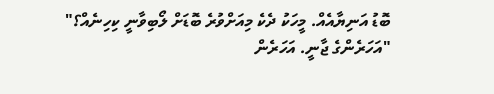ބޮޑު އަނިޔާއެއް. މީހަކު ދެކެ މިއަށްވުރެ ބޮޑަށް ލޯބިވާނީ ކިހިނެއް؟"
"އަހަރެންގެ ޖާނީ. އަހަރެން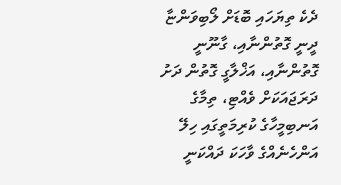ދެކެ ތިޔަހައި ބޮޑަށް ލޯބިވަންޏާ ދީނީ ގޮތުންނާއި، ގާނޫނީ ގޮތުންނާއި، އަޚްލާގީ ގޮތުން ދަށު ދަރަޖައަކަށް ވެއްޓި، ތިމާގެ އަނބިމީހާގެ ކުރިމަތީގައި ހިލޭ އަންހެނެއްގެ ވާހަކަ ދައްކަނީ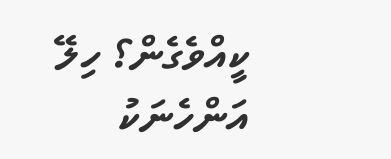ކީއްވެގެން؟ ހިލޭ އަންހެނަކު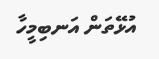އުޅޭތަން އަނބިމީހާ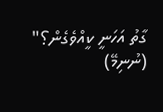ގާތު އަހަނީ ކީއްވެގެން؟"
(ނުނިމޭ)